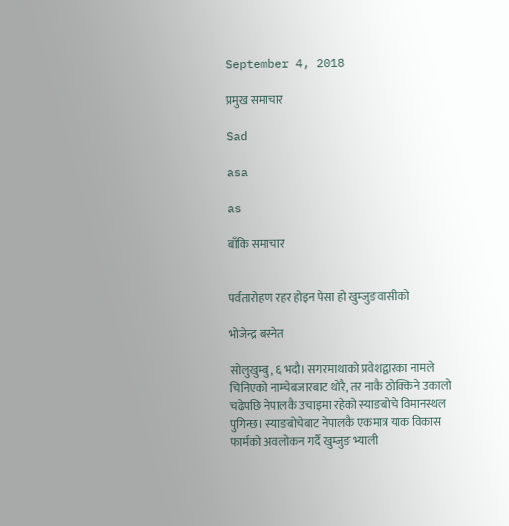September 4, 2018

प्रमुख समाचार

Sad

asa

as

बाँकि समाचार


पर्वतारोहण रहर होइन पेसा हो खुम्जुङवासीको

भोजेन्द्र बस्नेत

सोलुखुम्बु, ६ भदौ। सगरमाथाको प्रवेशद्वारका नामले चिनिएको नाम्चेबजारबाट थोरै, तर नाकै ठोक्किने उकालो चढेपछि नेपालकै उचाइमा रहेको स्याङबोचे विमानस्थल पुगिन्छ। स्याङबोचेबाट नेपालकै एकमात्र याक विकास फार्मको अवलोकन गर्दै खुम्जुङ भ्याली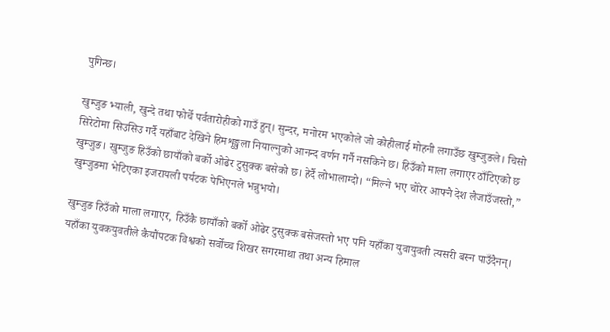पुगिन्छ।

खुम्जुङ भ्याली, खुन्दे तथा फोर्चे पर्वतारोहीको गाउँ हुन्। सुन्दर, मनोरम भएकोले जो कोहीलाई मोहनी लगाउँछ खुम्जुङले। चिसो सिरेटोमा सिउसिउ गर्दै यहाँबाट देखिने हिमशृङ्खला नियाल्नुको आनन्द वर्णन गर्नै नसकिने छ। हिउँको माला लगाएर ठाँटिएको छ खुम्जुङ। खुम्जुङ हिउँको छायाँको बर्को ओढेर टुसुक्क बसेको छ। हेर्दै लोभालाग्दो। “मिल्ने भए चोरेर आफ्नै देश लैजाउँजस्तो,” खुम्जुङमा भेटिएका इजरायली पर्यटक पेभिएनले भन्नुभयो।

खुम्जुङ हिउँको माला लगाएर, हिउँकै छायाँको बर्को ओढेर टुसुक्क बसेजस्तो भए पनि यहाँका युवायुवती त्यसरी बस्न पाउँदैनन्। यहाँका युवकयुवतीले कैयौंपटक विश्वको सर्वोच्च शिखर सगरमाथा तथा अन्य हिमाल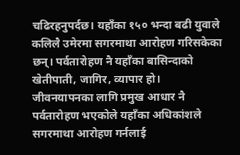चढिरहनुपर्दछ। यहाँका १५० भन्दा बढी युवाले कलिलै उमेरमा सगरमाथा आरोहण गरिसकेका छन्। पर्वतारोहण नै यहाँका बासिन्दाको खेतीपाती, जागिर, व्यापार हो। जीवनयापनका लागि प्रमुख आधार नै पर्वतारोहण भएकोले यहाँका अधिकांशले सगरमाथा आरोहण गर्नलाई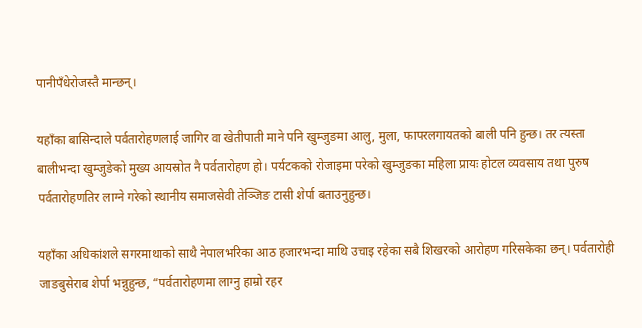पानीपँधेरोजस्तै मान्छन्।

यहाँका बासिन्दाले पर्वतारोहणलाई जागिर वा खेतीपाती माने पनि खुम्जुङमा आलु, मुला, फापरलगायतको बाली पनि हुन्छ। तर त्यस्ता बालीभन्दा खुम्जुङेको मुख्य आयस्रोत नै पर्वतारोहण हो। पर्यटकको रोजाइमा परेको खुम्जुङका महिला प्रायः होटल व्यवसाय तथा पुरुष पर्वतारोहणतिर लाग्ने गरेको स्थानीय समाजसेवी तेञ्जिङ टासी शेर्पा बताउनुहुन्छ।

यहाँका अधिकांशले सगरमाथाको साथै नेपालभरिका आठ हजारभन्दा माथि उचाइ रहेका सबै शिखरको आरोहण गरिसकेका छन्। पर्वतारोही जाङबुसेराब शेर्पा भन्नुहुन्छ, “पर्वतारोहणमा लाग्नु हाम्रो रहर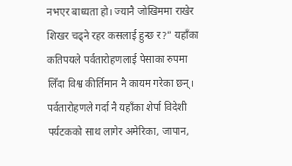नभएर बाध्यता हो। ज्यानै जोखिममा राखेर शिखर चढ्ने रहर कसलाई हुन्छ र?” यहाँका कतिपयले पर्वतारोहणलाई पेसाका रुपमा लिँदा विश्व कीर्तिमान नै कायम गरेका छन्। पर्वतारोहणले गर्दा नै यहाँका शेर्पा विदेशी पर्यटकको साथ लागेर अमेरिका, जापान,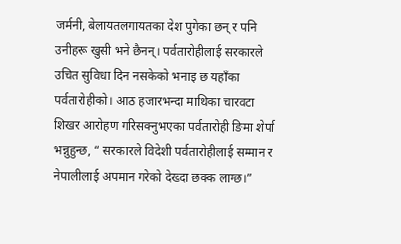जर्मनी, बेलायतलगायतका देश पुगेका छन् र पनि उनीहरू खुसी भने छैनन्। पर्वतारोहीलाई सरकारले उचित सुविधा दिन नसकेको भनाइ छ यहाँका पर्वतारोहीको। आठ हजारभन्दा माथिका चारवटा शिखर आरोहण गरिसक्नुभएका पर्वतारोही ङिमा शेर्पा भन्नुहुन्छ, “ सरकारले विदेशी पर्वतारोहीलाई सम्मान र नेपालीलाई अपमान गरेको देख्दा छक्क लाग्छ।”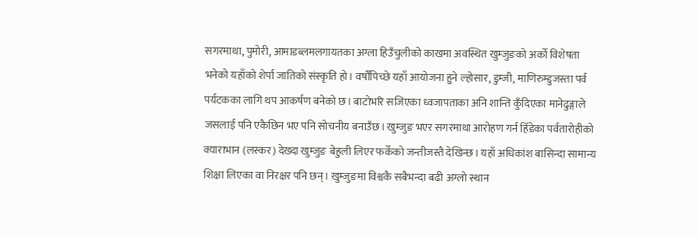सगरमाथा, पुमोरी, आमाडब्लमलगायतका अग्ला हिउँचुलीको काखमा अवस्थित खुम्जुङको अर्को विशेषता भनेको यहाँको शेर्पा जातिको संस्कृति हो। वर्षौंपिच्छे यहाँ आयोजना हुने ल्होसार, डुम्जी, माणिरुम्डुजस्ता पर्व पर्यटकका लागि थप आकर्षण बनेको छ। बाटोभरि सजिएका ध्वजापताका अनि शान्ति कुँदिएका मानेढुङ्गाले जसलाई पनि एकैछिन भए पनि सोचनीय बनाउँछ। खुम्जुङ भएर सगरमाथा आरोहण गर्न हिँडेका पर्वतारोहीको क्याराभान (लस्कर) देख्दा खुम्जुङ बेहुली लिएर फर्केको जन्तीजस्तै देखिन्छ। यहाँ अधिकांश बासिन्दा सामान्य शिक्षा लिएका वा निरक्षर पनि छन्। खुम्जुङमा विश्वकै सबैभन्दा बढी अग्लो स्थान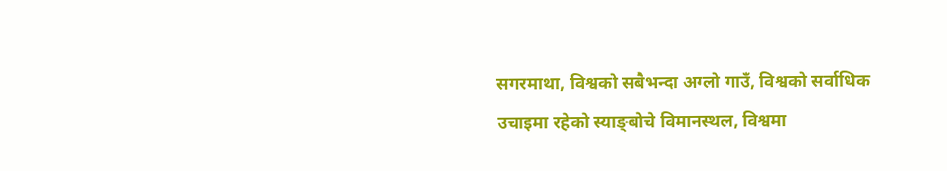सगरमाथा, विश्वको सबैभन्दा अग्लो गाउँ, विश्वको सर्वाधिक उचाइमा रहेको स्याङ्बोचे विमानस्थल, विश्वमा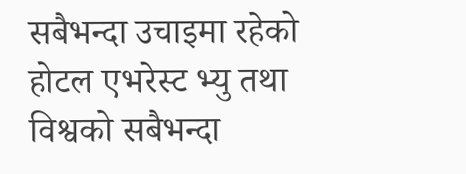सबैभन्दा उचाइमा रहेको होटल एभरेस्ट भ्यु तथा विश्वको सबैभन्दा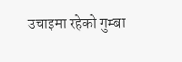उचाइमा रहेको गुम्बा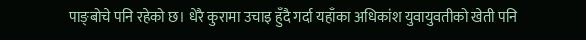पाङ्बोचे पनि रहेको छ। धेरै कुरामा उचाइ हुँदै गर्दा यहाँका अधिकांश युवायुवतीको खेती पनि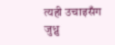त्यही उचाइसँग जुध्नु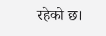रहेको छ।